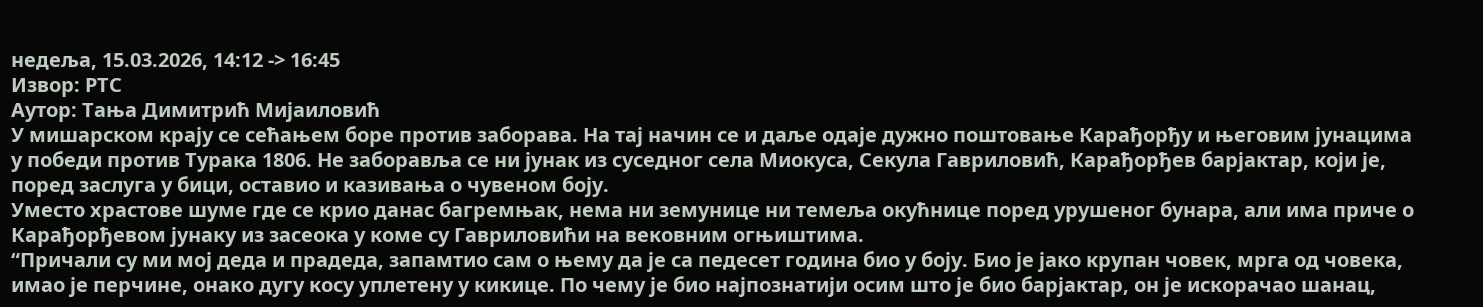недеља, 15.03.2026, 14:12 -> 16:45
Извор: РТС
Аутор: Тања Димитрић Мијаиловић
У мишарском крају се сећањем боре против заборава. На тај начин се и даље одаје дужно поштовање Карађорђу и његовим јунацима у победи против Турака 1806. Не заборавља се ни јунак из суседног села Миокуса, Секула Гавриловић, Карађорђев барјактар, који је, поред заслуга у бици, оставио и казивања о чувеном боју.
Уместо храстове шуме где се крио данас багремњак, нема ни земунице ни темеља окућнице поред урушеног бунара, али има приче о Карађорђевом јунаку из засеока у коме су Гавриловићи на вековним огњиштима.
“Причали су ми мој деда и прадеда, запамтио сам о њему да је са педесет година био у боју. Био је јако крупан човек, мрга од човека, имао је перчине, онако дугу косу уплетену у кикице. По чему је био најпознатији осим што је био барјактар, он је искорачао шанац,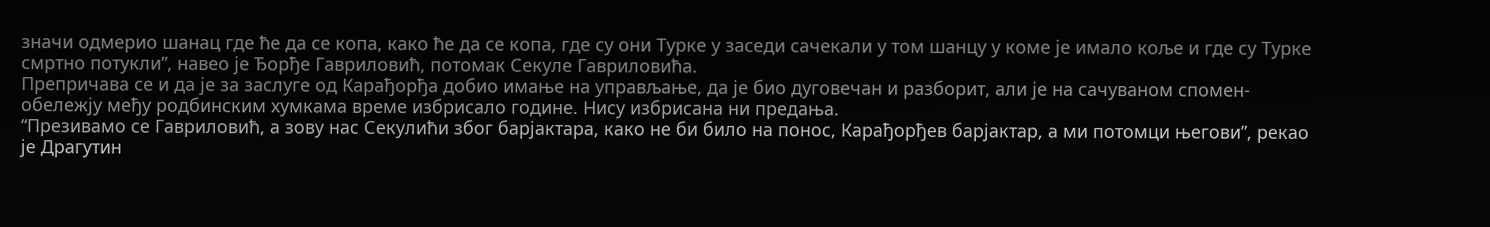значи одмерио шанац где ће да се копа, како ће да се копа, где су они Турке у заседи сачекали у том шанцу у коме је имало коље и где су Турке смртно потукли”, навео је Ђорђе Гавриловић, потомак Секуле Гавриловића.
Препричава се и да је за заслуге од Карађорђа добио имање на управљање, да је био дуговечан и разборит, али је на сачуваном спомен-обележју међу родбинским хумкама време избрисало године. Нису избрисана ни предања.
“Презивамо се Гавриловић, а зову нас Секулићи због барјактара, како не би било на понос, Карађорђев барјактар, а ми потомци његови”, рекао је Драгутин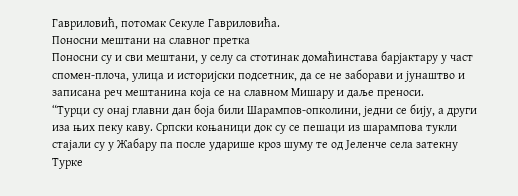Гавриловић, потомак Секуле Гавриловића.
Поносни мештани на славног претка
Поносни су и сви мештани, у селу са стотинак домаћинстава барјактару у част спомен-плоча, улица и историјски подсетник, да се не заборави и јунаштво и записана реч мештанина која се на славном Мишару и даље преноси.
“Турци су онај главни дан боја били Шарампов-опколини, једни се бију, а други иза њих пеку каву. Српски коњаници док су се пешаци из шарампова тукли стајали су у Жабару па после ударише кроз шуму те од Јеленче села затекну Турке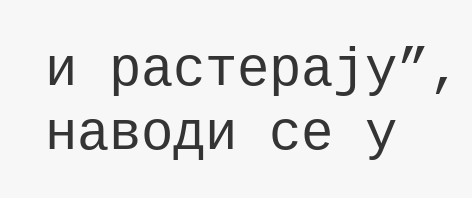и растерају”, наводи се у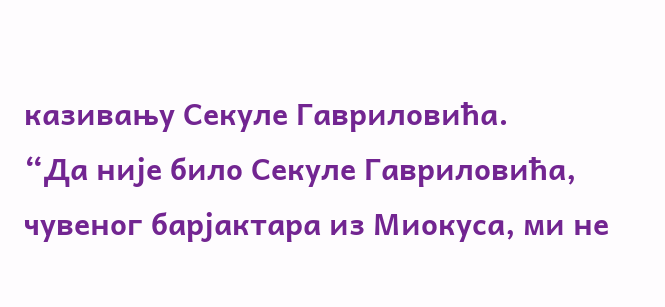казивању Секуле Гавриловића.
“Да није било Секуле Гавриловића, чувеног барјактара из Миокуса, ми не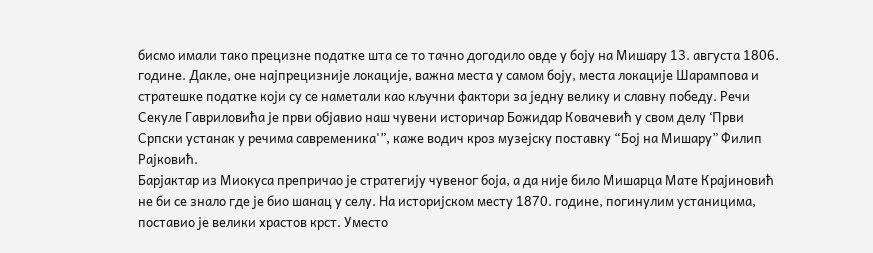бисмо имали тако прецизне податке шта се то тачно догодило овде у боју на Мишару 13. августа 1806. године. Дакле, оне најпрецизније локације, важна места у самом боју, места локације Шарампова и стратешке податке који су се наметали као кључни фактори за једну велику и славну победу. Речи Секуле Гавриловића је први објавио наш чувени историчар Божидар Ковачевић у свом делу ‘Први Српски устанак у речима савременика'”, каже водич кроз музејску поставку “Бој на Мишару” Филип Рајковић.
Барјактар из Миокуса препричао је стратегију чувеног боја, а да није било Мишарца Мате Крајиновић не би се знало где је био шанац у селу. На историјском месту 1870. године, погинулим устаницима, поставио је велики храстов крст. Уместо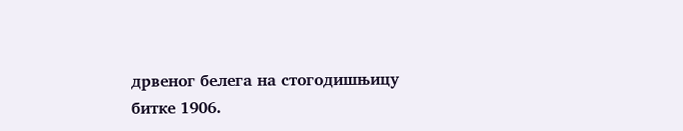дрвеног белега на стогодишњицу битке 1906.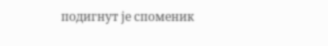подигнут је споменик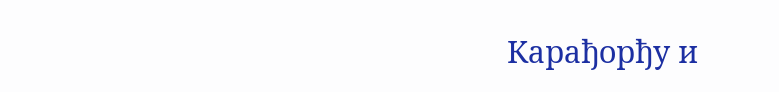Карађорђу и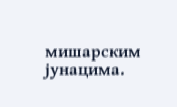мишарским јунацима.